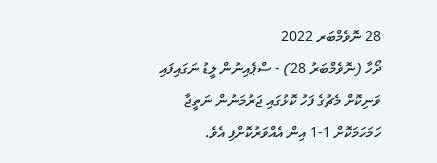28 ނޮވެމްބަރ 2022
ދޯހާ (ނޮވެމްބަރު 28) - ސްޕެއިނުން ލީޑު ނަގައިފައި ވަނިކޮށް މެޗުގެ ފަހު ކޮޅުގައި ޖަރުމަނުން ނަތީޖާ ހަމަހަމަކޮށް 1-1 އިން އެއްވަރުކޮށްފި އެވެ.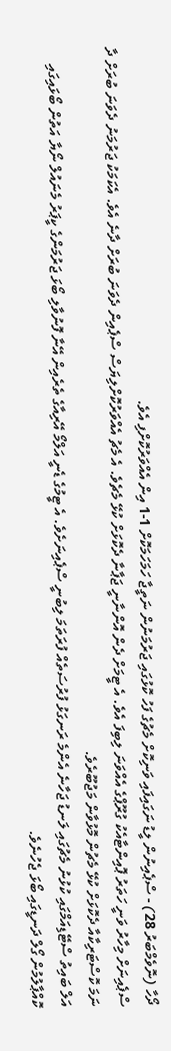ދޯހާ (ނޮވެމްބަރު 28) - ސްޕެއިނުން ލީޑު ނަގައިފައި ވަނިކޮށް މެޗުގެ ފަހު ކޮޅުގައި ޖަރުމަނުން ނަތީޖާ ހަމަހަމަކޮށް 1-1 އިން އެއްވަރުކޮށްފި އެވެ.
ސްޕެއިނަށް މިހާރު ވަނީ ހަތަރު ޕޮއިންޓާއެކު ގުރޫޕްގެ އެއްވަނަ ލިބިފަ އެވެ. އެ ޓީމަށް ދެން އޮންނާނީ ޖަޕާނާ ދެކޮޅަށް ކުޅޭ މެޗެވެ. އެ މެޗު އެއްވަރުކޮށްލިޔަސް ސްޕެއިން ދެވަނަ ބުރަށް ދާނެ އެވެ. އެކަމަކު ޖަރުމަނު ދެވަނަ ބުރަށް ދާ ނަމަ ކޮސްޓަރިކާއާ ދެކޮޅަށް ކުޅޭ މެޗުން މޮޅުވާން މަޖުބޫރެވެ.
އަލް ބައިތު ސްޓޭޑިއަމްގައި ކުޅުނު މެޗުގައި ލަނޑު ޖަހާނެ އެންމެ ރަނގަޅު ފުރުސަތެއް ފުރަތަމަ ލިބުނީ ސްޕެއިނަށެވެ. އެ ޓީމުގެ ޑެނީ އަލްމޯ އޭރިއާގެ ތެރެއިން އޭނާ ފޮނުވާލި ބޯޅަ ޖަރުމަންގެ ކީޕަރު މެނައުލް ނޯޔާ އަތުން ބޯޅައިގައި ކޮއްޕާލުމުން ގޯލް ދަނޑީގައި ބޯޅަ ޖެހުނެވެ.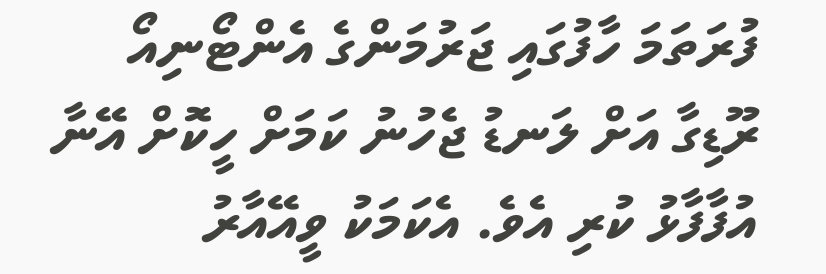ފުރަތަމަ ހާފުގައި ޖަރުމަންގެ އެންޓޯނިއޯ ރޫޑިގާ އަށް ލަނޑު ޖެހުނު ކަމަށް ހީކޮށް އޭނާ އުފާފާޅު ކުރި އެވެ. އެކަމަކު ވީއޭއާރު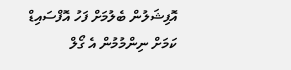އޮފިޝަލުން ބެލުމަށް ފަހު އޮފްސައިޑް ކަމަށް ނިންމުމުން އެ ގޯލް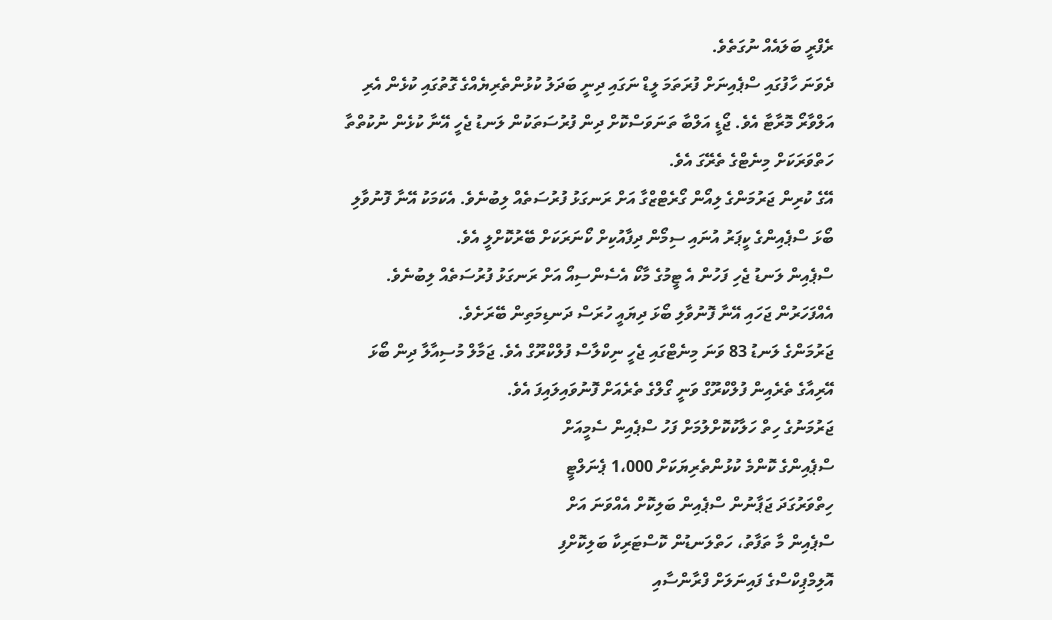ރެފްރީ ބަލައެއް ނުގަތެވެ.
ދެވަނަ ހާފުގައި ސްޕެއިނަށް ފުރަތަމަ ލީޑް ނަގައި ދިނީ ބަދަލު ކުޅުންތެރިޔެއްގެ ގޮތުގައި ކުޅެން އެރި އަލްވާރޯ މޮރާޓާ އެވެ. ޖޯޑީ އަލްބާ ތަނަވަސްކޮށް ދިން ފުރުސަތަކުން ލަނޑު ޖެހީ އޭނާ ކުޅެން ނުކުތްތާ ހަތްވަރަކަށް މިނެޓްގެ ތެރޭގަ އެވެ.
އޭގެ ކުރިން ޖަރުމަންގެ ލިއޯން ގޯރެޓްޒްގާ އަށް ރަނގަޅު ފުރުސަތެއް ލިބުނެވެ. އެކަމަކު އޭނާ ފޮނުވާލި ބޯޅަ ސްޕެއިންގެ ކީޕަރު އުނައި ސިމޯން ދިފާއުކިށް ކޯނަރަކަށް ބޭރުކޮށްލީ އެވެ.
ސްޕެއިން ލަނޑު ޖެހި ފަހުން އެ ޓީމުގެ މާކޯ އެސެންސިއޯ އަށް ރަނގަޅު ފުރުސަތެއް ލިބުނެވެ. އެއްފަހަރުން ޖަހައި އޭނާ ފޮނުވާލި ބޯޅަ ދިޔައީ ހުރަސް ދަނޑިމަތިން ބޭރަށެވެ.
ޖަރުމަންގެ ލަނޑު 83 ވަނަ މިނެޓްގައި ޖެހީ ނިކްލާސް ފުލްކްރޫގް އެވެ. ޖަމާލް މުސިއާލާ ދިން ބޯޅަ އޭރިއާގެ ތެރެއިން ފުލްކްރޫގް ވަނީ ގޯލްގެ ތެރެއަށް ފޮނުވައިލައިފަ އެވެ.
ޖަރުމަނުގެ ހިތް ހަލާކުކޮށްލުމަށް ފަހު ސްޕެއިން ސެމީއަށް
ސްޕެއިންގެ ކޮންމެ ކުޅުންތެރިޔަކަށް 1،000 ޕެނަލްޓީ
ހިތްވަރުގަދަ ޖަޕާނުން ސްޕެއިން ބަލިކޮށް އެއްވަނަ އަށް
ސްޕެއިން މާ ތަފާތު، ހަތްލަނޑުން ކޮސްޓަރިކާ ބަލިކޮށްފި
އޮލިމްޕިކްސްގެ ފައިނަލަށް ފްރާންސާއި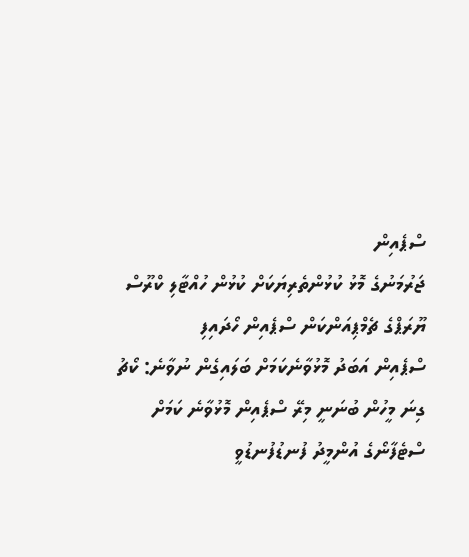ސްޕެއިން
ޖަރުމަނުގެ މޮޅު ކުޅުންތެރިޔަކަށް ކުޅުން ހުއްޓާލި ކްރޫސް
ޔޫރަޕްގެ ޗެމްޕިއަންކަން ސްޕެއިން ހޯދައިފި
ސްޕެއިން އަބަދު މޮޅުވާނެކަމަށް ބަލައިގެން ނުވާނެ: ކޯޗު
ގިނަ މީހުން ބުނަނީ މިރޭ ސްޕެއިން މޮޅުވާނެ ކަމަށް
ސްޓެފާނޯގެ އުންމީދު ފުނޑުފުނޑުވީ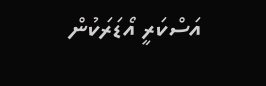އަސްކަރީ އޯޑަރަކުން